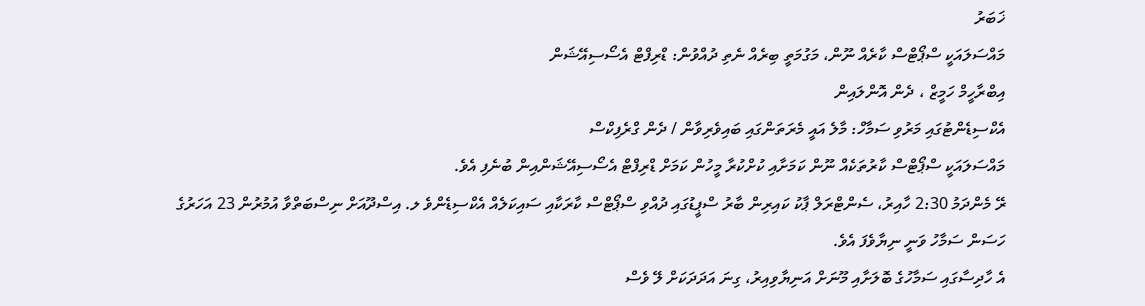ޚަބަރު
މައްސަލައަކީ ސްޕޯޓްސް ކާރެއް ނޫން، މަގުމަތީ ބިރެއް ނެތި ދުއްވުން: ޑްރިފްޓް އެސޯސިއޭޝަން
އިބްރާހީމް ހަމީޒް ، ދެން އޮންލައިން
އެކްސިޑެންޓުގައި މަރުވި ސަމާހް: މާލެ އައީ މެރަތަންގައި ބައިވެރިވާން / ދެން ގްރެފިކްސް
މައްސަލައަކީ ސްޕޯޓްސް ކާރުތަކެއް ނޫން ކަމަށާއި ކުށްކުރާ މީހުން ކަމަށް ޑްރިފްޓް އެސޯސިއޭޝަންއިން ބުނެފި އެވެ.
ރޭ މެންދަމު 2:30 ހާއިރު، ސެންޓްރަލް ޕާކު ކައިރިން ބާރު ސްޕީޑުގައި ދުއްވި ސްޕޯޓްސް ކާރަކާއި ސައިކަލެއް އެކްސިޑެންވެ ލ. އިސްދޫއަށް ނިސްބަތްވާ އުމުރުން 23 އަހަރުގެ ހަސަން ސަމާހު ވަނީ ނިޔާވެފަ އެވެ.
އެ ހާދިސާގައި ސަމާހުގެ ބޮލަށާއި މޫނަށް އަނިޔާވިއިރު، ގިނަ އަދަދަކަށް ލޭ ވެސް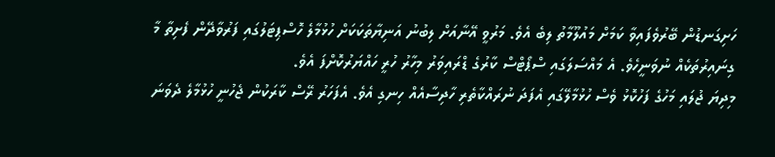ހަށިގަނޑުން ބޭރުވެފައިވާ ކަމަށް މައުލޫމާތު ލިބެ އެވެ. މަރުވީ އޭނާއަށް ލިބުނު އަނިޔާތަކަކަށް ހުޅުމާލެ ހޮސްޕިޓަލުގައި ފަރުވާދޭން ފެށިތާ މާ ގިނައިރުތަކެއް ނުވަނީހެވެ. އެ މައްސަލަގައި ސްޕޯޓްސް ކާރުގެ ޑްރައިވަރު މިހާރު ހުރީ ހައްޔަރުކޮށްފަ އެވެ.
މިދިޔަ ޖުލައި މަހުގެ ފަހުކޮޅު ވެސް ހުޅުމާލޭގައި އެފަދަ ނުރައްކާތެރި ހާދިސާއެއް ހިނގި އެވެ. އެފަހަރު ރޭސް ކާރަކުން ޖެހުނީ ހުޅުމާލެ ދެވަނަ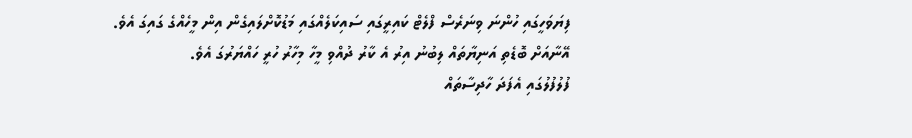ފިޔަވަހީގައި ހުންނަ ވިނަރެސް ފްލެޓް ކައިރީގައި ސައިކަލެއްގައި މަޑުކޮށްލައިގެން އިން މީހެއްގެ ގައިގަ އެވެ. އޭނާއަށް ބޮޑެތި އަނިޔާތައް ލިބުނު އިރު އެ ކާރު ދުއްވި މީހާ މިހާރު ހުރީ ހައްޔަރުގަ އެވެ.
ފުލުފުލުގައި އެފަދަ ހާދިސާތައް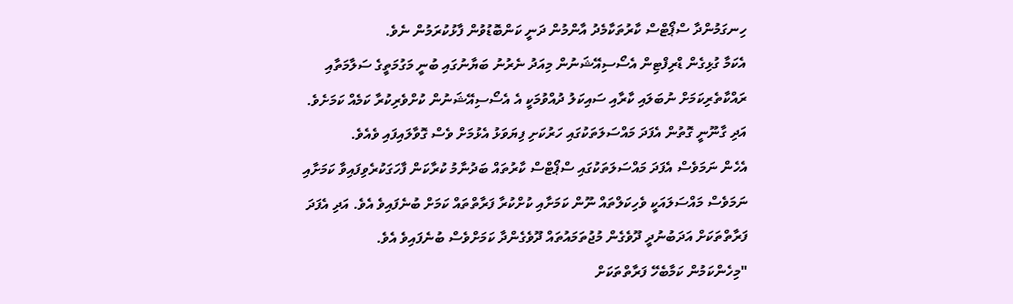ހިނގަމުންދާ ސްޕޯޓްސް ކާރުތަކާމެދު އާންމުން ދަނީ ކަންބޮޑުވުން ފާޅުކުރަމުން ނެވެ.
އެކަމާ ގުޅިގެން ޑްރިފްޓިން އެސޯސިއޭޝަނުން މިއަދު ނެރުނު ބަޔާނުގައި ބުނީ މަގުމަތީގެ ސަލާމަތާއި ރައްކާތެރިކަމަށް ނުބަލައި ކާރާއި ސައިކަލު ދުއްވުމަކީ އެ އެސޯސިއޭޝަނުން ކުށްވެރިކުރާ ކަމެއް ކަމަށެވެ. އަދި ގާނޫނީ ގޮތުން އެފަދަ މައްސަލަތަކުގައި ހަރުކަށި ފިޔަވަޅު އެޅުމަށް ވެސް ގޮވާލައިފައި ވެއެވެ.
އެހެން ނަމަވެސް އެފަދަ މައްސަލަތަކުގައި ސްޕޯޓްސް ކާރުތައް ބަދުނާމު ކުރާކަން ފާހަގަކުރެވިފައިވާ ކަމަށާއި ނަމަވެސް މައްސަލައަކީ ވެހިކަލްތައް ނޫން ކަމަށާއި ކުށްކުރާ ފަރާތްތައް ކަމަށް ބުނެފައިވެ އެވެ. އަދި އެފަދަ ފަރާތްތަކަށް އަދަބުނުދީ ދޫވެގެން މުޖުތަމައުތައް ދޫވެގެންދާ ކަމަށްވެސް ބުނެފައިވެ އެވެ.
"މިހެންކަމުން ކަމާބެހޭ ފަރާތްތަކަށް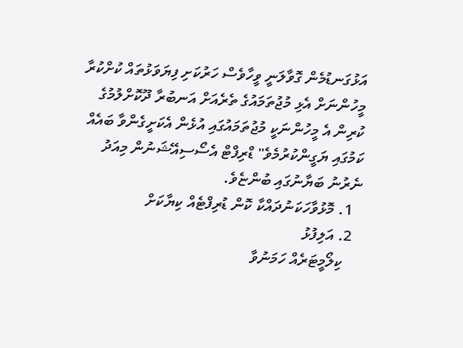އަޅުގަނޑުމެން ގޮވާލަނީ ވީހާވެސް ހަރުކަށި ފިޔަވަޅުތައް ކުށްކުރާ މީހުންނަށް އެޅި މުޖުތަމައުގެ ތެރެއަށް އަނބުރާ ދޫކޮށްލުމުގެ ކުރިން އެ މީހުންނަކީ މުޖުތަމައުގައި އުޅެން އެކަށީގެންވާ ބައެއް ކަމުގައި ޔަގީންކުރުމެވެ" ޑްރިފްޓް އެސޯސިއޭޝަނުން މިއަދު ނެރުނު ބަޔާނުގައި ބުންޏެވެ.
  1. މޮޅުވާހަކަނުދައްކާ ކޮން ޑުރިފްޓެއް ކިޔާކަށް
  2. އަލިފުޅު
    ކިލޯމީޓަރެއް ހަމަނުވާ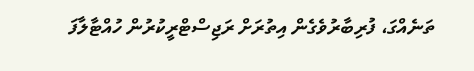ތަނެއްގަ، ފުރިބާރުވެގެން އިތުރަށް ރަޖިސްޓްރީކުރުން ހުއްޓާލާފަ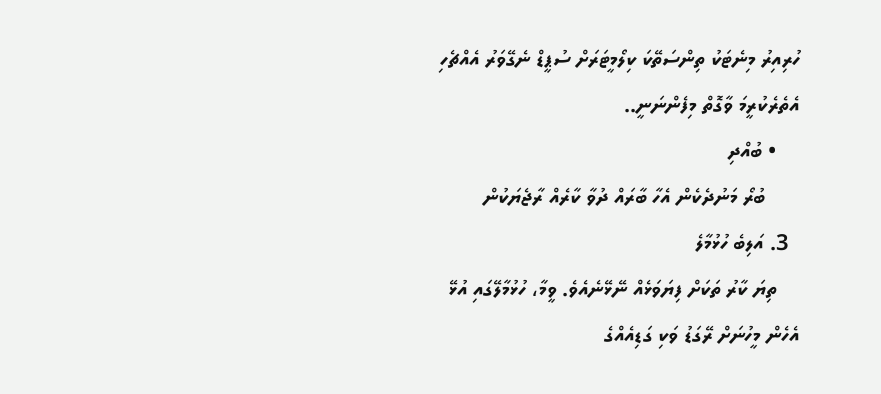ހުރިއިރު މިނެޓަކު ތިންސަތޭކަ ކިލޯމީޓަރަށް ސުޕީޑް ނެގޭވަރު އެއްޗެހި އެތެރެކުރީމަ ވާގޮތް މިފެންނަނީ..
    • ބުއްދި
      ބުރޯ މަނުދެކެން އެހާ ބާރައް ދުވާ ކާރެއް ރާޖެޔަކުން
  3. އަލިބެ ހުޅުމާލެ
    ތިޔަ ކާރު ތަކަށް ފިޔަވަޅެއް ނޭޅޭނެއެވެ. ވީމާ، ހުޅުމާލޭގައި އުޅޭ އެހެން މީހުނަށް ރޭގަޑު ވަކި ގަޑިއެއްގެ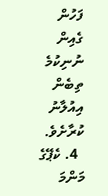ފަހުން ގެއިން ނުނިކުމެ ތިބެން އިއުލާނު ކުރާށެވެ.
  4. ކެޕޭގެ މަންމަ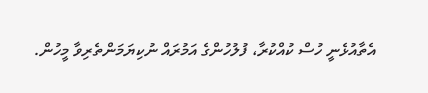އެތާއުޅެނީ ހުސް ކުއްކުރާ، ފުލުހުންގެ އަމުރައް ނުކިޔަމަންތެރިވާ މީހުން.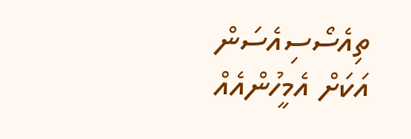ތިއެސޯސިއެސަން އަކަށް އެމީހުންއެއް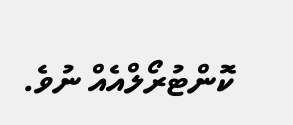ކޮންޓުރޯލްއެއް ނުވެ.